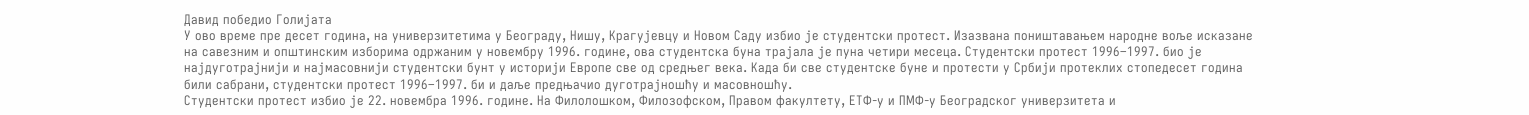Давид победио Голијата
У ово време пре десет година, на универзитетима у Београду, Нишу, Крагујевцу и Новом Саду избио је студентски протест. Изазвана поништавањем народне воље исказане на савезним и општинским изборима одржаним у новембру 1996. године, ова студентска буна трајала је пуна четири месеца. Студентски протест 1996–1997. био је најдуготрајнији и најмасовнији студентски бунт у историји Европе све од средњег века. Када би све студентске буне и протести у Србији протеклих стопедесет година били сабрани, студентски протест 1996–1997. би и даље предњачио дуготрајношћу и масовношћу.
Студентски протест избио је 22. новембра 1996. године. На Филолошком, Филозофском, Правом факултету, ЕТФ-у и ПМФ-у Београдског универзитета и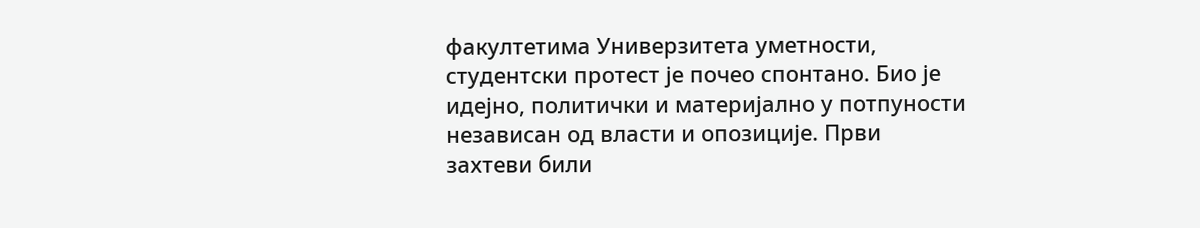факултетима Универзитета уметности, студентски протест је почео спонтано. Био је идејно, политички и материјално у потпуности независан од власти и опозиције. Први захтеви били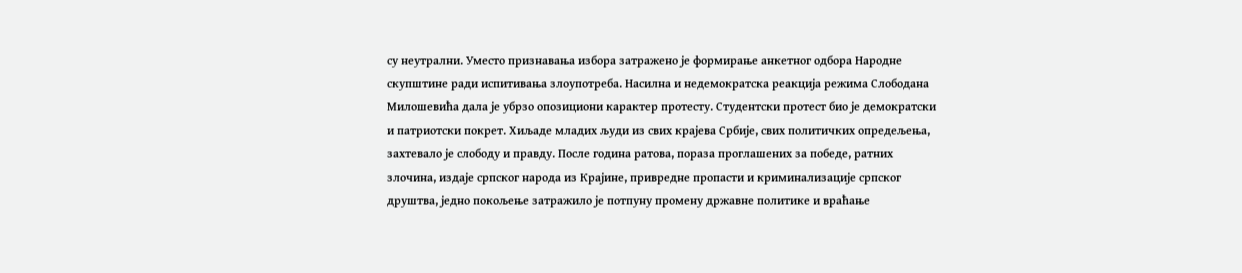су неутрални. Уместо признавања избора затражено је формирање анкетног одбора Народне скупштине ради испитивања злоупотреба. Насилна и недемократска реакција режима Слободана Милошевића дала је убрзо опозициони карактер протесту. Студентски протест био је демократски и патриотски покрет. Хиљаде младих људи из свих крајева Србије, свих политичких опредељења, захтевало је слободу и правду. После година ратова, пораза проглашених за победе, ратних злочина, издаје српског народа из Крајине, привредне пропасти и криминализације српског друштва, једно покољење затражило је потпуну промену државне политике и враћање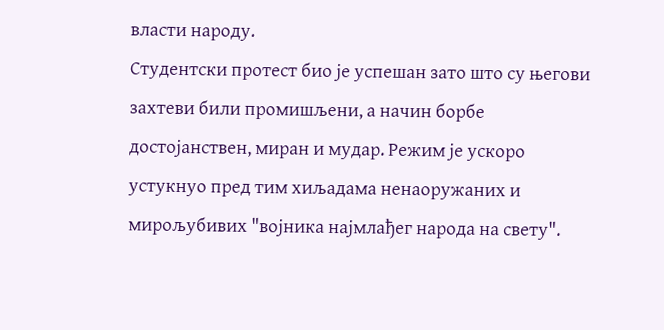власти народу.
Студентски протест био је успешан зато што су његови захтеви били промишљени, а начин борбе достојанствен, миран и мудар. Режим је ускоро устукнуо пред тим хиљадама ненаоружаних и мирољубивих "војника најмлађег народа на свету".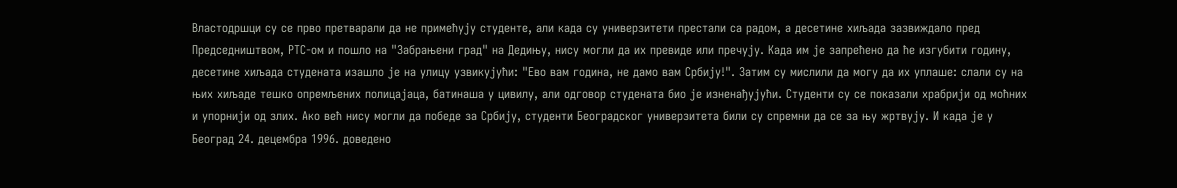Властодршци су се прво претварали да не примећују студенте, али када су универзитети престали са радом, а десетине хиљада зазвиждало пред Председништвом, РТС-ом и пошло на "Забрањени град" на Дедињу, нису могли да их превиде или пречују. Када им је запрећено да ће изгубити годину, десетине хиљада студената изашло је на улицу узвикујући: "Ево вам година, не дамо вам Србију!". Затим су мислили да могу да их уплаше: слали су на њих хиљаде тешко опремљених полицајаца, батинаша у цивилу, али одговор студената био је изненађујући. Студенти су се показали храбрији од моћних и упорнији од злих. Ако већ нису могли да победе за Србију, студенти Београдског универзитета били су спремни да се за њу жртвују. И када је у Београд 24. децембра 1996. доведено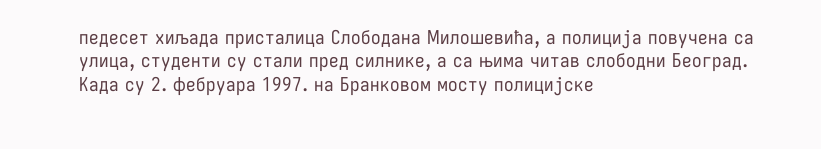педесет хиљада присталица Слободана Милошевића, а полиција повучена са улица, студенти су стали пред силнике, а са њима читав слободни Београд. Када су 2. фебруара 1997. на Бранковом мосту полицијске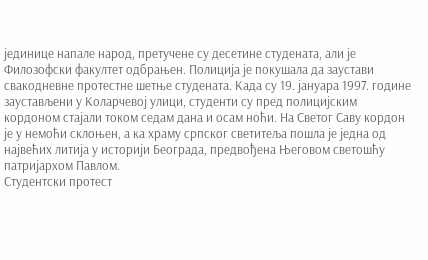јединице напале народ, претучене су десетине студената, али је Филозофски факултет одбрањен. Полиција је покушала да заустави свакодневне протестне шетње студената. Када су 19. јануара 1997. године заустављени у Коларчевој улици, студенти су пред полицијским кордоном стајали током седам дана и осам ноћи. На Светог Саву кордон је у немоћи склоњен, а ка храму српског светитеља пошла је једна од највећих литија у историји Београда, предвођена Његовом светошћу патријархом Павлом.
Студентски протест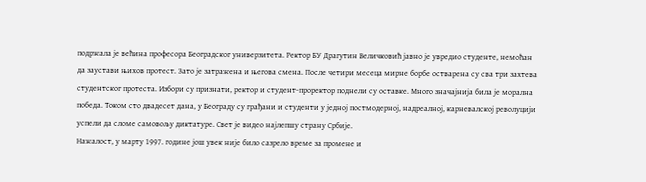подржала је већина професора Београдског универзитета. Ректор БУ Драгутин Величковић јавно је увредио студенте, немоћан да заустави њихов протест. Зато је затражена и његова смена. После четири месеца мирне борбе остварена су сва три захтева студентског протеста. Избори су признати, ректор и студент-проректор поднели су оставке. Много значајнија била је морална победа. Током сто двадесет дана, у Београду су грађани и студенти у једној постмодерној, надреалној, карневалској револуцији успели да сломе самовољу диктатуре. Свет је видео најлепшу страну Србије.
Нажалост, у марту 1997. године још увек није било сазрело време за промене и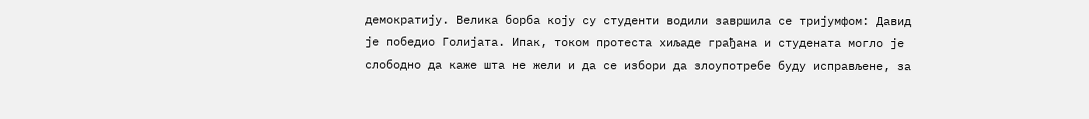демократију. Велика борба коју су студенти водили завршила се тријумфом: Давид је победио Голијата. Ипак, током протеста хиљаде грађана и студената могло је слободно да каже шта не жели и да се избори да злоупотребе буду исправљене, за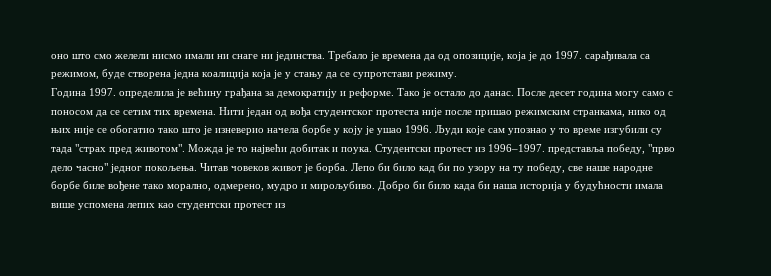оно што смо желели нисмо имали ни снаге ни јединства. Требало је времена да од опозиције, која је до 1997. сарађивала са режимом, буде створена једна коалиција која је у стању да се супротстави режиму.
Година 1997. определила је већину грађана за демократију и реформе. Тако је остало до данас. После десет година могу само с поносом да се сетим тих времена. Нити један од вођа студентског протеста није после пришао режимским странкама, нико од њих није се обогатио тако што је изневерио начела борбе у коју је ушао 1996. Људи које сам упознао у то време изгубили су тада "страх пред животом". Можда је то највећи добитак и поука. Студентски протест из 1996–1997. представља победу, "прво дело часно" једног покољења. Читав човеков живот је борба. Лепо би било кад би по узору на ту победу, све наше народне борбе биле вођене тако морално, одмерено, мудро и мирољубиво. Добро би било када би наша историја у будућности имала више успомена лепих као студентски протест из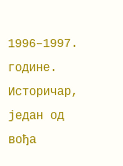1996–1997. године.
Историчар, један од вођа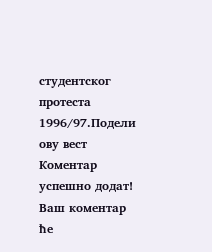студентског протеста 1996/97.Подели ову вест
Комeнтар успeшно додат!
Ваш комeнтар ћe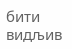бити видљив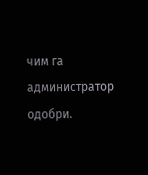чим га администратор одобри.